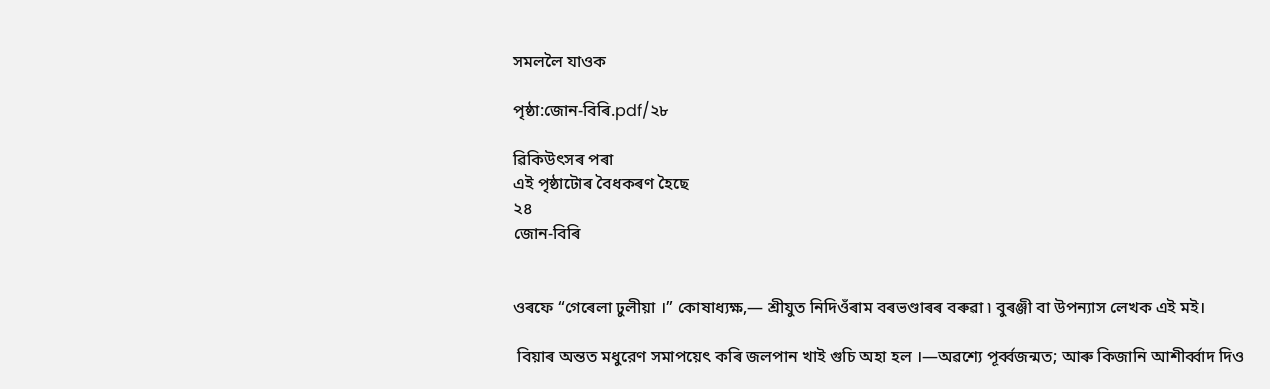সমললৈ যাওক

পৃষ্ঠা:জোন-বিৰি.pdf/২৮

ৱিকিউৎসৰ পৰা
এই পৃষ্ঠাটোৰ বৈধকৰণ হৈছে
২৪
জোন-বিৰি


ওৰফে “গেৰেলা ঢুলীয়া ।” কোষাধ্যক্ষ,— শ্ৰীযুত নিদিওঁৰাম বৰভণ্ডাৰৰ বৰুৱা ৷ বুৰঞ্জী বা উপন্যাস লেখক এই মই।

 বিয়াৰ অন্তত মধুরেণ সমাপয়েৎ কৰি জলপান খাই গুচি অহা হল ।—অৱশ্যে পূৰ্ব্বজন্মত; আৰু কিজানি আশীর্ব্বাদ দিও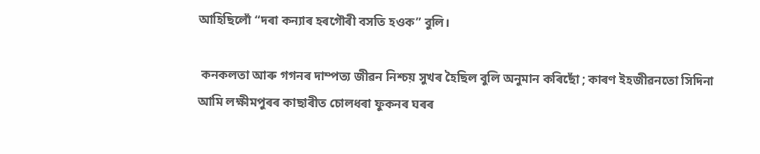আহিছিলোঁ “দৰা কন্যাৰ হৰগৌৰী বসতি হওক” বুলি।

 কনকলতা আৰু গগনৰ দাম্পত্য জীৱন নিশ্চয় সুখৰ হৈছিল বুলি অনুমান কৰিছোঁ ; কাৰণ ইহজীৱনতো সিদিনা আমি লক্ষীমপুৰৰ কাছাৰীত চোলধৰা ফুকনৰ ঘৰৰ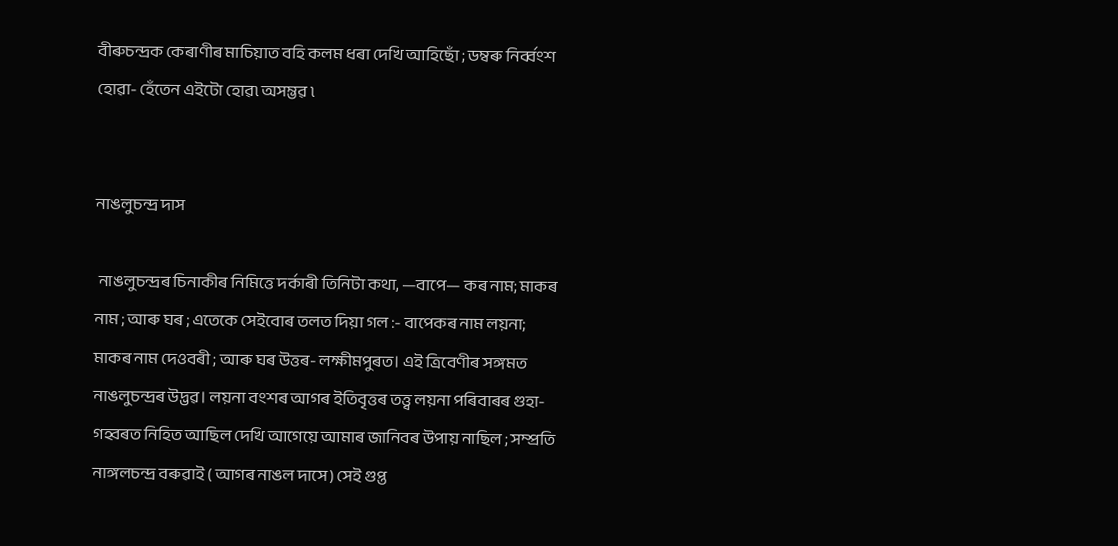বীৰুচন্দ্ৰক কেৰাণীৰ মাচিয়াত বহি কলম ধৰা দেখি আহিছোঁ ; ডম্বৰু নিৰ্ব্বংশ হোৱা- হেঁতেন এইটো হোৱ৷ অসম্ভৱ ৷


নাঙলুচন্দ্র দাস

 নাঙলুচন্দ্ৰৰ চিনাকীৰ নিমিত্তে দৰ্কাৰী তিনিটা কথা, —বাপে— কৰ নাম; মাকৰ নাম ; আৰু ঘৰ ; এতেকে সেইবোৰ তলত দিয়া গল :- বাপেকৰ নাম লয়না; মাকৰ নাম দেওবৰী ; আৰু ঘৰ উত্তৰ- লক্ষীমপুৰত। এই ত্রিবেণীৰ সঙ্গমত নাঙলুচন্দ্ৰৰ উদ্ভৱ। লয়না বংশৰ আগৰ ইতিবৃত্তৰ তত্ত্ব লয়না পৰিবাৰৰ গুহা-গহ্বৰত নিহিত আছিল দেখি আগেয়ে আমাৰ জানিবৰ উপায় নাছিল ; সম্প্রতি নাঙ্গলচন্দ্র বৰুৱাই ( আগৰ নাঙল দাসে) সেই গুপ্ত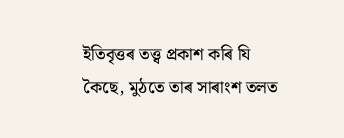ইতিবৃত্তৰ তত্ত্ব প্ৰকাশ কৰি যি কৈছে, মুঠতে তাৰ সাৰাংশ তলত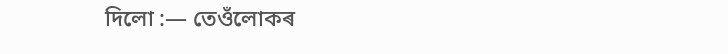দিলো :— তেওঁলোকৰ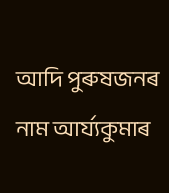আদি পুৰুষজনৰ নাম আৰ্য্যকুমাৰ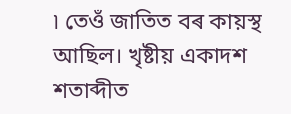৷ তেওঁ জাতিত বৰ কায়স্থ আছিল। খৃষ্টীয় একাদশ শতাব্দীত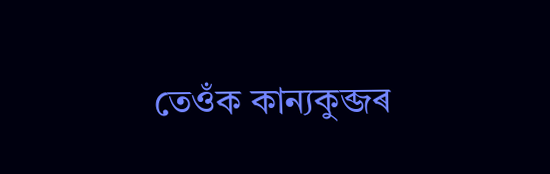তেওঁক কান্যকুব্জৰ